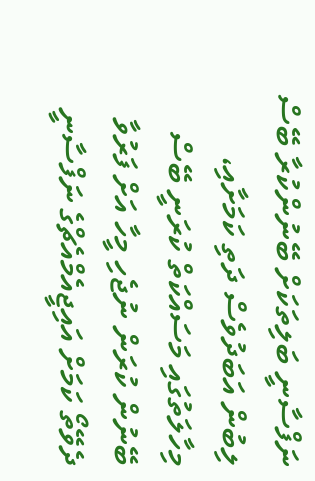ނަފްސާނީ ބަލިތަކަށް ބޭނުންކުރާ ބޭސް ލިބުން އަބަދުވެސް ދަތި ކަމަށާއި، މިހާލަތުގައި މަސައްކަތް ކުރަނީ ބޭސް ބޭނުން ކުރަން ނުޖެހި މީހާ އަށް ފަރުވާ ދެވޭތޯ ކަމަށް އައިޖީއެމްއެޗްގެ ނަފްސާނީ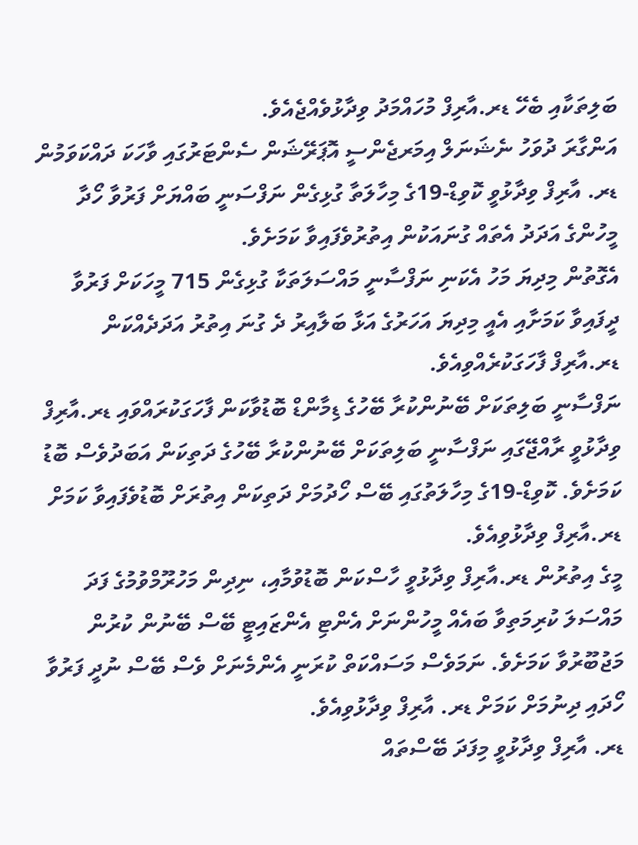ބަލިތަކާއި ބެހޭ ޑރ.އާރިފް މުހައްމަދު ވިދާޅުވެއްޖެއެވެ.
އަންގާރަ ދުވަހު ނެޝަނަލް އިމަރޖެންސީ އޮޕަރޭޝަން ސެންޓަރުގައި ވާހަކަ ދައްކަވަމުން ޑރ. އާރިފް ވިދާޅުވީ ކޮވިޑް-19ގެ މިހާލަތާ ގުޅިގެން ނަފްސަނީ ބައްޔަށް ފަރުވާ ހޯދާ މީހުންގެ އަދަދު އެތައް ގުނައަކުން އިތުރުވެފައިވާ ކަމަށެވެ.
އެގޮތުން މިދިޔަ މަހު އެކަނި ނަފްސާނީ މައްސަލަތަކާ ގުޅިގެން 715 މީހަކަށް ފަރުވާ ދީފައިވާ ކަމަށާއި އެއީ މިދިޔަ އަހަރުގެ އަޅާ ބަލާއިރު ދެ ގުނަ އިތުރު އަދަދެއްކަން ޑރ.އާރިފް ފާހަގަކުރެއްވިއެވެ.
ނަފްސާނީ ބަލިތަކަށް ބޭނުންކުރާ ބޭހުގެ ޑިމާންޑް ބޮޑުވާކަން ފާހަގަކުރައްވައި ޑރ.އާރިފް ވިދާޅުވީ ރާއްޖޭގައި ނަފްސާނީ ބަލިތަކަށް ބޭނުންކުރާ ބޭހުގެ ދަތިކަން އަބަދުވެސް ބޮޑު ކަމަށެވެ. ކޮވިޑް-19ގެ މިހާލަތުގައި ބޭސް ހޯދުމަށް ދަތިކަން އިތުރަށް ބޮޑުވެފައިވާ ކަމަށް ޑރ.އާރިފް ވިދާޅުވިއެވެ.
މީގެ އިތުރުން ޑރ.އާރިފް ވިދާޅުވީ ހާސްކަން ބޮޑުވުމާއި، ނިދިން މަހުރޫމްވުމުގެ ފަދަ މައްސަލަ ކުރިމަތިވާ ބައެއް މީހުންނަށް އެންޓި އެންޒައިޓީ ބޭސް ބޭނުން ކުރުން މަޖުބޫރުވާ ކަމަށެވެ. ނަމަވެސް މަސައްކަތް ކުރަނީ އެންމެނަށް ވެސް ބޭސް ނުދީ ފަރުވާ ހޯދައި ދިނުމަށް ކަމަށް ޑރ. އާރިފް ވިދާޅުވިއެވެ.
ޑރ. އާރިފް ވިދާޅުވީ މިފަދަ ބޭސްތައް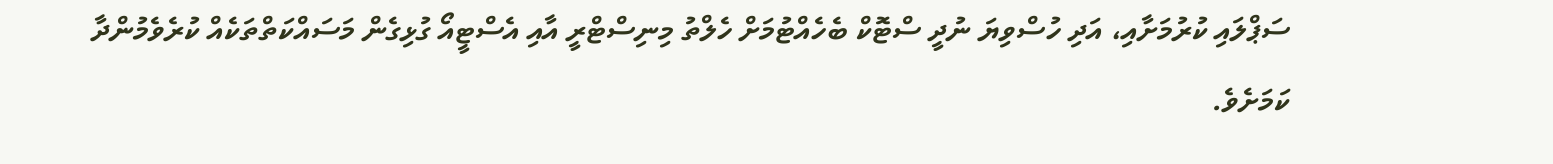ސަޕްލައި ކުރުމަށާއި، އަދި ހުސްވިޔަ ނުދީ ސްޓޮކް ބެހެއްޓުމަށް ހެލްތު މިނިސްޓްރީ އާއި އެސްޓީއޯ ގުޅިގެން މަސައްކަތްތަކެއް ކުރެވެމުންދާ ކަމަށެވެ.